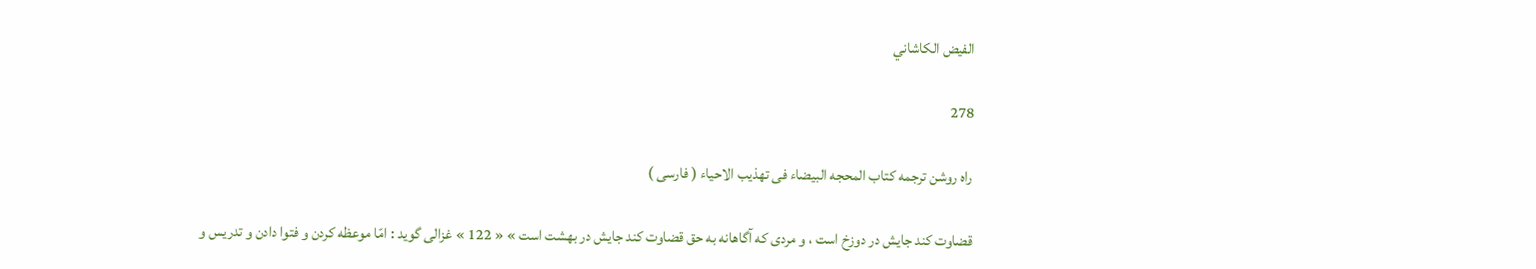الفيض الكاشاني

278

راه روشن ترجمه كتاب المحجه البيضاء فى تهذيب الاحياء ( فارسى )

قضاوت كند جايش در دوزخ است ، و مردى كه آگاهانه به حق قضاوت كند جايش در بهشت است » « 122 » غزالى گويد : امّا موعظه كردن و فتوا دادن و تدريس و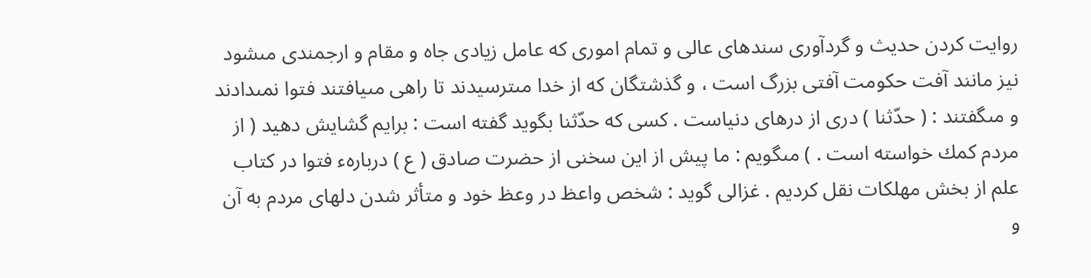روايت كردن حديث و گردآورى سندهاى عالى و تمام امورى كه عامل زيادى جاه و مقام و ارجمندى مىشود نيز مانند آفت حكومت آفتى بزرگ است ، و گذشتگان كه از خدا مىترسيدند تا راهى مىيافتند فتوا نمىدادند و مىگفتند : ( حدّثنا ) درى از درهاى دنياست . كسى كه حدّثنا بگويد گفته است : برايم گشايش دهيد ( از مردم كمك خواسته است . ) مىگويم : ما پيش از اين سخنى از حضرت صادق ( ع ) دربارهء فتوا در كتاب علم از بخش مهلكات نقل كرديم . غزالى گويد : شخص واعظ در وعظ خود و متأثر شدن دلهاى مردم به آن و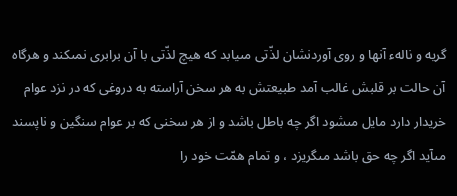گريه و نالهء آنها و روى آوردنشان لذّتى مىيابد كه هيچ لذّتى با آن برابرى نمىكند و هرگاه آن حالت بر قلبش غالب آمد طبيعتش به هر سخن آراسته به دروغى كه در نزد عوام خريدار دارد مايل مىشود اگر چه باطل باشد و از هر سخنى كه بر عوام سنگين و ناپسند مىآيد اگر چه حق باشد مىگريزد ، و تمام همّت خود را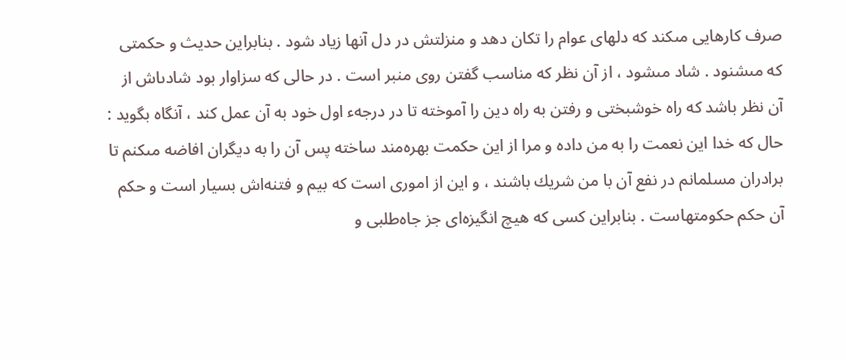صرف كارهايى مىكند كه دلهاى عوام را تكان دهد و منزلتش در دل آنها زياد شود . بنابراين حديث و حكمتى كه مىشنود . شاد مىشود ، از آن نظر كه مناسب گفتن روى منبر است . در حالى كه سزاوار بود شادىاش از آن نظر باشد كه راه خوشبختى و رفتن به راه دين را آموخته تا در درجهء اول خود به آن عمل كند ، آنگاه بگويد : حال كه خدا اين نعمت را به من داده و مرا از اين حكمت بهره‌مند ساخته پس آن را به ديگران افاضه مىكنم تا برادران مسلمانم در نفع آن با من شريك باشند ، و اين از امورى است كه بيم و فتنه‌اش بسيار است و حكم آن حكم حكومتهاست . بنابراين كسى كه هيچ انگيزه‌اى جز جاه‌طلبى و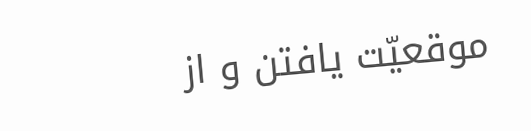موقعيّت يافتن و از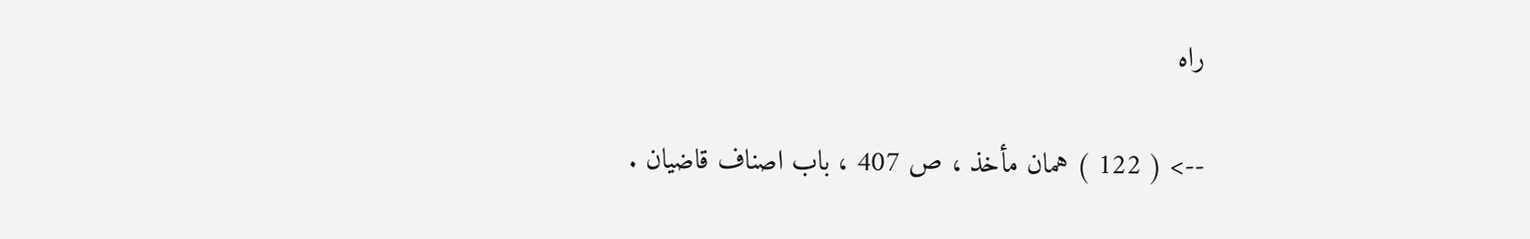راه

--> ( 122 ) همان مأخذ ، ص 407 ، باب اصناف قاضيان .